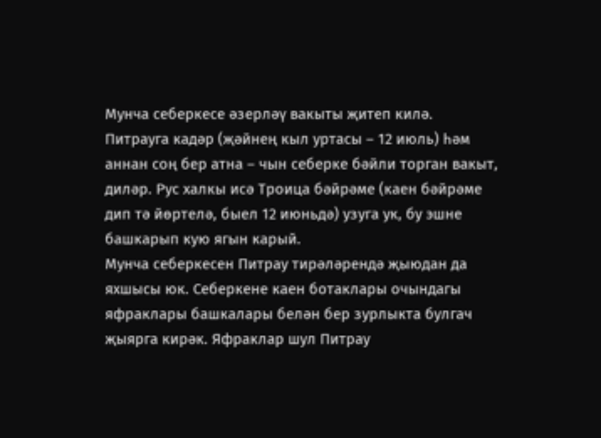Мунча себеркесе әзерләү вакыты җитеп килә. Питрауга кадәр (җәйнең кыл уртасы – 12 июль) һәм аннан соң бер атна – чын себерке бәйли торган вакыт, диләр. Рус халкы исә Троица бәйрәме (каен бәйрәме дип тә йөртелә, быел 12 июньдә) узуга ук, бу эшне башкарып кую ягын карый.
Мунча себеркесен Питрау тирәләрендә җыюдан да яхшысы юк. Себеркене каен ботаклары очындагы яфраклары башкалары белән бер зурлыкта булгач җыярга кирәк. Яфраклар шул Питрау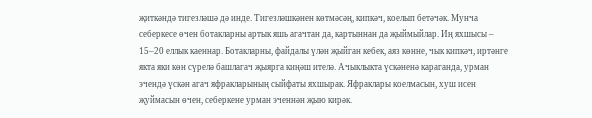җиткәндә тигезләшә дә инде. Тигезләшкәнен көтмәсәң, кипкәч, коелып бетәчәк. Мунча себеркесе өчен ботакларны артык яшь агачтан да, картыннан да җыймыйлар. Иң яхшысы – 15–20 еллык каеннар. Ботакларны, файдалы үлән җыйган кебек, аяз көнне, чык кипкәч, иртәнге якта яки көн сүрелә башлагач җыярга киңәш ителә. Ачыклыкта үскәненә караганда, урман эчендә үскән агач яфракларының сыйфаты яхшырак. Яфраклары коелмасын, хуш исен җуймасын өчен, себеркене урман эченнән җыю кирәк.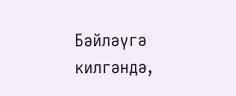Бәйләүгә килгәндә,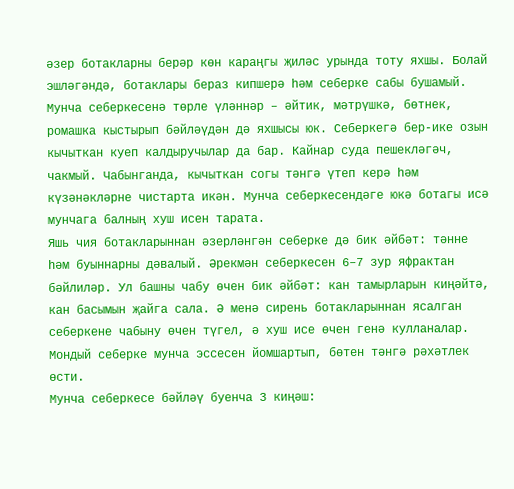әзер ботакларны берәр көн караңгы җиләс урында тоту яхшы. Болай эшләгәндә, ботаклары бераз кипшерә һәм себерке сабы бушамый. Мунча себеркесенә төрле үләннәр – әйтик, мәтрүшкә, бөтнек, ромашка кыстырып бәйләүдән дә яхшысы юк. Себеркегә бер-ике озын кычыткан куеп калдыручылар да бар. Кайнар суда пешекләгәч, чакмый. Чабынганда, кычыткан согы тәнгә үтеп керә һәм күзәнәкләрне чистарта икән. Мунча себеркесендәге юкә ботагы исә мунчага балның хуш исен тарата.
Яшь чия ботакларыннан әзерләнгән себерке дә бик әйбәт: тәнне һәм буыннарны дәвалый. Әрекмән себеркесен 6–7 зур яфрактан бәйлиләр. Ул башны чабу өчен бик әйбәт: кан тамырларын киңәйтә, кан басымын җайга сала. Ә менә сирень ботакларыннан ясалган себеркене чабыну өчен түгел, ә хуш исе өчен генә кулланалар. Мондый себерке мунча эссесен йомшартып, бөтен тәнгә рәхәтлек өсти.
Мунча себеркесе бәйләү буенча 3 киңәш: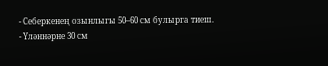- Себеркенең озынлыгы 50–60 см булырга тиеш.
- Үләннәрне 30 см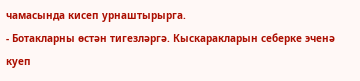чамасында кисеп урнаштырырга.
- Ботакларны өстән тигезләргә. Кыскаракларын себерке эченә куеп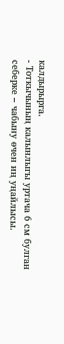калдырырга.
- Тоткычының калынлыгы уртача 6 см булган себерке – чабыну өчен иң уңайлысы.